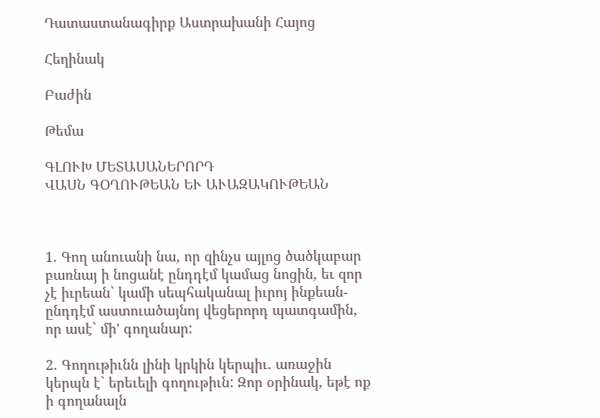Դատաստանագիրք Աստրախանի Հայոց

Հեղինակ

Բաժին

Թեմա

ԳԼՈՒԽ ՄԵՏԱՍԱՆԵՐՈՐԴ
ՎԱՍՆ ԳՕՂՈՒԹԵԱՆ ԵՒ ԱՒԱԶԱԿՈՒԹԵԱՆ



1. Գող անուանի նա, որ զինչս այլոց ծածկաբար բառնայ ի նոցանէ ընդդէմ կամաց նոցին, եւ զոր չէ իւրեան` կամի սեպհականալ իւրոյ ինքեան-ընդդէմ աստուածայնոյ վեցերորդ պատգամին, որ ասէ` մի' գողանար:

2. Գողութիւնն լինի կրկին կերպիւ. առաջին կերպն է` երեւելի գողութիւն: Զոր օրինակ, եթէ ոք ի գողանալն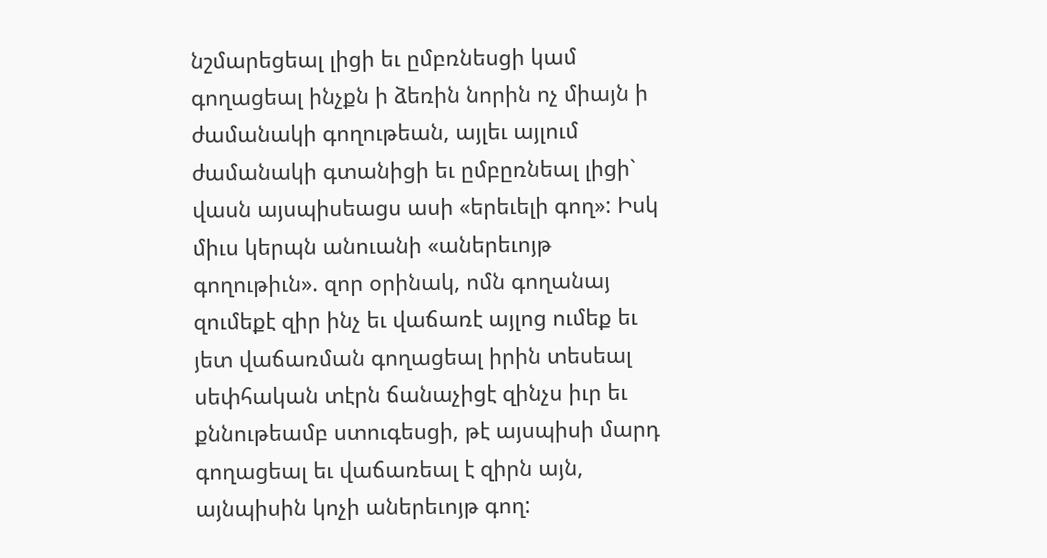նշմարեցեալ լիցի եւ ըմբռնեսցի կամ գողացեալ ինչքն ի ձեռին նորին ոչ միայն ի ժամանակի գողութեան, այլեւ այլում ժամանակի գտանիցի եւ ըմբըռնեալ լիցի` վասն այսպիսեացս ասի «երեւելի գող»: Իսկ միւս կերպն անուանի «աներեւոյթ գողութիւն». զոր օրինակ, ոմն գողանայ զումեքէ զիր ինչ եւ վաճառէ այլոց ումեք եւ յետ վաճառման գողացեալ իրին տեսեալ սեփհական տէրն ճանաչիցէ զինչս իւր եւ քննութեամբ ստուգեսցի, թէ այսպիսի մարդ գողացեալ եւ վաճառեալ է զիրն այն, այնպիսին կոչի աներեւոյթ գող: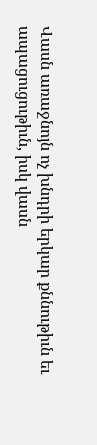Վասն առաջնոյն ոչ խնդրի երկար քննութիւն եւ ապացուցութիւն, իսկ վասն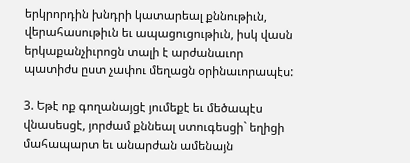երկրորդին խնդրի կատարեալ քննութիւն, վերահասութիւն եւ ապացուցութիւն, իսկ վասն երկաքանչիւրոցն տալի է արժանաւոր պատիժս ըստ չափու մեղացն օրինաւորապէս:

3. Եթէ ոք գողանայցէ յումեքէ եւ մեծապէս վնասեսցէ, յորժամ քննեալ ստուգեսցի` եղիցի մահապարտ եւ անարժան ամենայն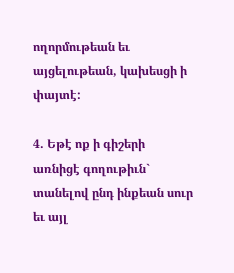ողորմութեան եւ այցելութեան, կախեսցի ի փայտէ:

4. Եթէ ոք ի գիշերի առնիցէ գողութիւն` տանելով ընդ ինքեան սուր եւ այլ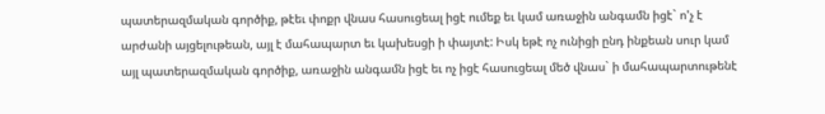պատերազմական գործիք, թէեւ փոքր վնաս հասուցեալ իցէ ումեք եւ կամ առաջին անգամն իցէ` ո'չ է արժանի այցելութեան, այլ է մահապարտ եւ կախեսցի ի փայտէ: Իսկ եթէ ոչ ունիցի ընդ ինքեան սուր կամ այլ պատերազմական գործիք, առաջին անգամն իցէ եւ ոչ իցէ հասուցեալ մեծ վնաս` ի մահապարտութենէ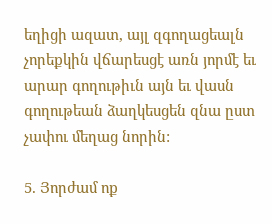եղիցի ազատ, այլ զգողացեալն չորեքկին վճարեսցէ առն յորմէ եւ արար գողութիւն այն եւ վասն գողութեան ձաղկեսցեն զնա ըստ չափու մեղաց նորին:

5. Յորժամ ոք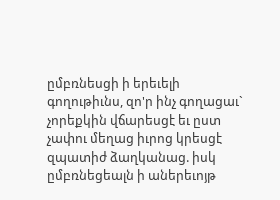ըմբռնեսցի ի երեւելի գողութիւնս, զո'ր ինչ գողացաւ` չորեքկին վճարեսցէ եւ ըստ չափու մեղաց իւրոց կրեսցէ զպատիժ ձաղկանաց. իսկ ըմբռնեցեալն ի աներեւոյթ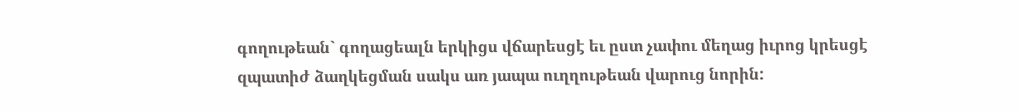գողութեան` գողացեալն երկիցս վճարեսցէ եւ ըստ չափու մեղաց իւրոց կրեսցէ զպատիժ ձաղկեցման սակս առ յապա ուղղութեան վարուց նորին: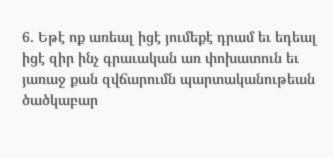6. Եթէ ոք առեալ իցէ յումեքէ դրամ եւ եդեալ իցէ զիր ինչ գրաւական առ փոխատուն եւ յառաջ քան զվճարումն պարտականութեան ծածկաբար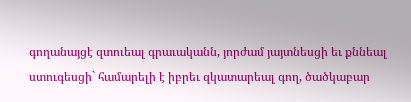գողանայցէ զտուեալ գրաւականն, յորժամ յայտնեսցի եւ քննեալ ստուգեսցի` համարելի է իբրեւ զկատարեալ գող, ծածկաբար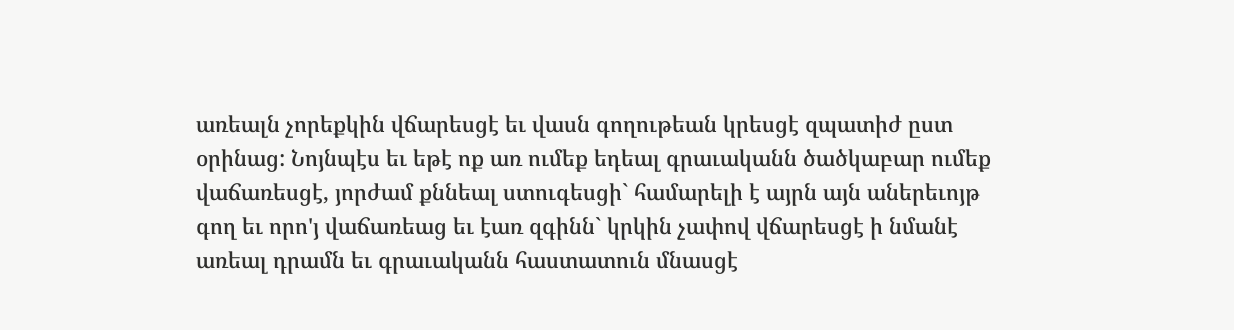առեալն չորեքկին վճարեսցէ եւ վասն գողութեան կրեսցէ զպատիժ ըստ օրինաց: Նոյնպէս եւ եթէ ոք առ ումեք եդեալ գրաւականն ծածկաբար ումեք վաճառեսցէ, յորժամ քննեալ ստուգեսցի` համարելի է այրն այն աներեւոյթ գող եւ որո'յ վաճառեաց եւ էառ զգինն` կրկին չափով վճարեսցէ ի նմանէ առեալ դրամն եւ գրաւականն հաստատուն մնասցէ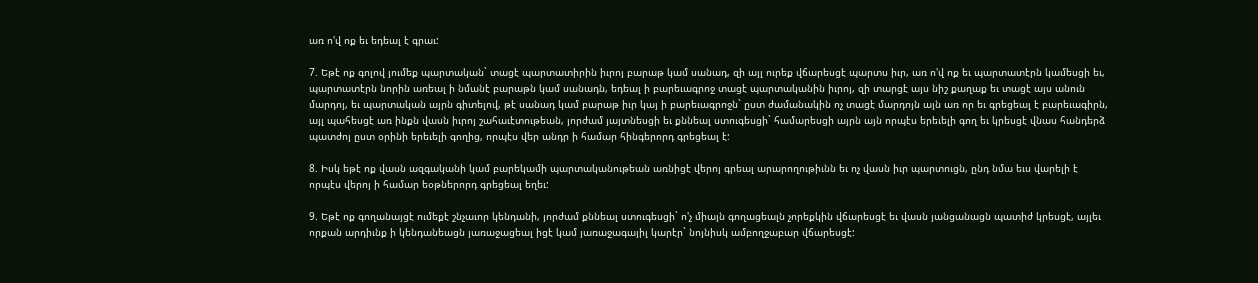առ ո'վ ոք եւ եդեալ է գրաւ:

7. Եթէ ոք գոլով յումեք պարտական` տացէ պարտատիրին իւրոյ բարաթ կամ սանադ, զի այլ ուրեք վճարեսցէ պարտս իւր, առ ո'վ ոք եւ պարտատէրն կամեսցի եւ, պարտատէրն նորին առեալ ի նմանէ բարաթն կամ սանադն, եդեալ ի բարեւագրոջ տացէ պարտականին իւրոյ, զի տարցէ այս նիշ քաղաք եւ տացէ այս անուն մարդոյ, եւ պարտական այրն գիտելով, թէ սանադ կամ բարաթ իւր կայ ի բարեւագրոջն` ըստ ժամանակին ոչ տացէ մարդոյն այն առ որ եւ գրեցեալ է բարեւագիրն, այլ պահեսցէ առ ինքն վասն իւրոյ շահաւէտութեան, յորժամ յայտնեսցի եւ քննեալ ստուգեսցի` համարեսցի այրն այն որպէս երեւելի գող եւ կրեսցէ վնաս հանդերձ պատժոյ ըստ օրինի երեւելի գողից, որպէս վեր անդր ի համար հինգերորդ գրեցեալ է:

8. Իսկ եթէ ոք վասն ազգականի կամ բարեկամի պարտականութեան առնիցէ վերոյ գրեալ արարողութիւնն եւ ոչ վասն իւր պարտուցն, ընդ նմա եւս վարելի է որպէս վերոյ ի համար եօթներորդ գրեցեալ եղեւ:

9. Եթէ ոք գողանայցէ ումեքէ շնչաւոր կենդանի, յորժամ քննեալ ստուգեսցի` ո'չ միայն գողացեալն չորեքկին վճարեսցէ եւ վասն յանցանացն պատիժ կրեսցէ, այլեւ որքան արդիւնք ի կենդանեացն յառաջացեալ իցէ կամ յառաջագայիլ կարէր` նոյնիսկ ամբողջաբար վճարեսցէ: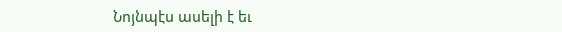Նոյնպէս ասելի է եւ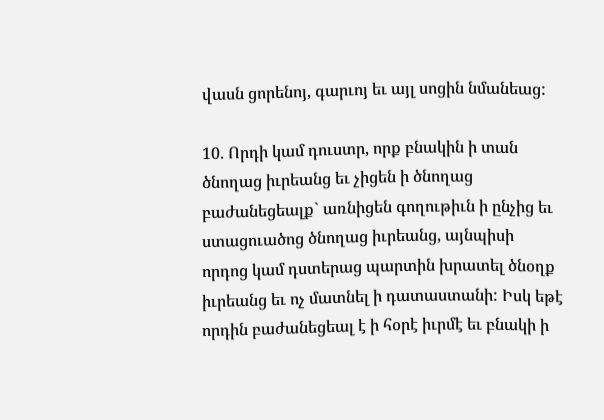վասն ցորենոյ, գարւոյ եւ այլ սոցին նմանեաց:

10. Որդի կամ դուստր, որք բնակին ի տան ծնողաց իւրեանց եւ չիցեն ի ծնողաց բաժանեցեալք` առնիցեն գողութիւն ի ընչից եւ ստացուածոց ծնողաց իւրեանց, այնպիսի որդոց կամ դստերաց պարտին խրատել ծնօղք իւրեանց եւ ոչ մատնել ի դատաստանի: Իսկ եթէ որդին բաժանեցեալ է ի հօրէ իւրմէ եւ բնակի ի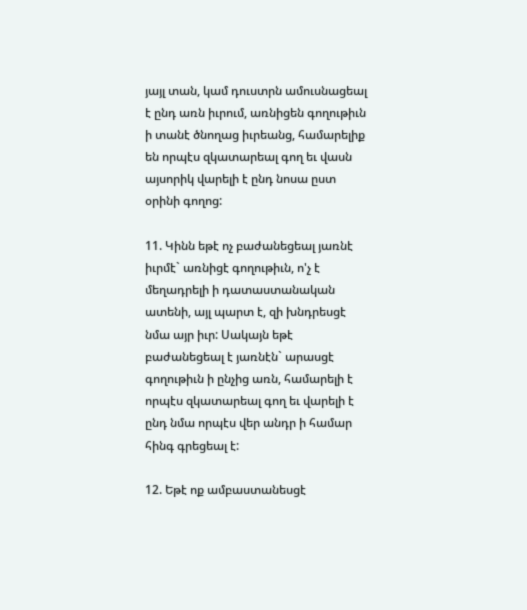յայլ տան, կամ դուստրն ամուսնացեալ է ընդ առն իւրում, առնիցեն գողութիւն ի տանէ ծնողաց իւրեանց, համարելիք են որպէս զկատարեալ գող եւ վասն այսորիկ վարելի է ընդ նոսա ըստ օրինի գողոց:

11. Կինն եթէ ոչ բաժանեցեալ յառնէ իւրմէ` առնիցէ գողութիւն, ո'չ է մեղադրելի ի դատաստանական ատենի, այլ պարտ է, զի խնդրեսցէ նմա այր իւր: Սակայն եթէ բաժանեցեալ է յառնէն` արասցէ գողութիւն ի ընչից առն, համարելի է որպէս զկատարեալ գող եւ վարելի է ընդ նմա որպէս վեր անդր ի համար հինգ գրեցեալ է:

12. Եթէ ոք ամբաստանեսցէ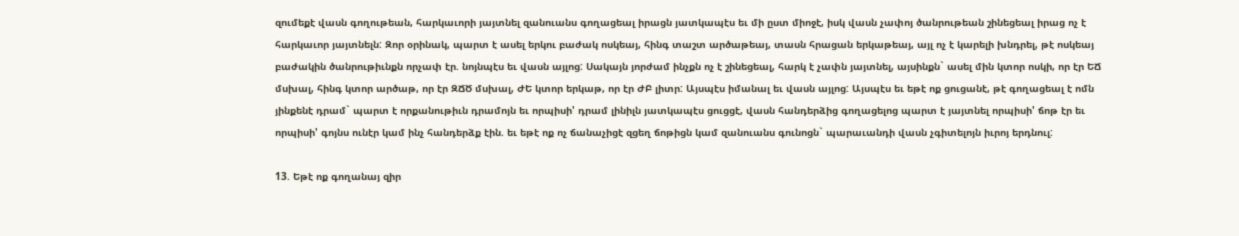զումեքէ վասն գողութեան, հարկաւորի յայտնել զանուանս գողացեալ իրացն յատկապէս եւ մի ըստ միոջէ, իսկ վասն չափոյ ծանրութեան շինեցեալ իրաց ոչ է հարկաւոր յայտնելն: Զոր օրինակ, պարտ է ասել երկու բաժակ ոսկեայ, հինգ տաշտ արծաթեայ, տասն հրացան երկաթեայ, այլ ոչ է կարելի խնդրել, թէ ոսկեայ բաժակին ծանրութիւնքն որչափ էր. նոյնպէս եւ վասն այլոց: Սակայն յորժամ ինչքն ոչ է շինեցեալ, հարկ է չափն յայտնել, այսինքն` ասել մին կտոր ոսկի, որ էր ԵՃ մսխալ, հինգ կտոր արծաթ, որ էր ԶՃԾ մսխալ, ԺԵ կտոր երկաթ, որ էր ԺԲ լիտր: Այսպէս իմանալ եւ վասն այլոց: Այսպէս եւ եթէ ոք ցուցանէ, թէ գողացեալ է ոմն յինքենէ դրամ` պարտ է որքանութիւն դրամոյն եւ որպիսի' դրամ լինիլն յատկապէս ցուցցէ, վասն հանդերձից գողացելոց պարտ է յայտնել որպիսի' ճոթ էր եւ որպիսի' գոյնս ունէր կամ ինչ հանդերձք էին. եւ եթէ ոք ոչ ճանաչիցէ զցեղ ճոթիցն կամ զանուանս գունոցն` պարաւանդի վասն չգիտելոյն իւրոյ երդնուլ:

13. Եթէ ոք գողանայ զիր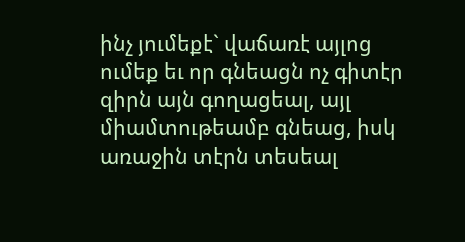ինչ յումեքէ` վաճառէ այլոց ումեք եւ որ գնեացն ոչ գիտէր զիրն այն գողացեալ, այլ միամտութեամբ գնեաց, իսկ առաջին տէրն տեսեալ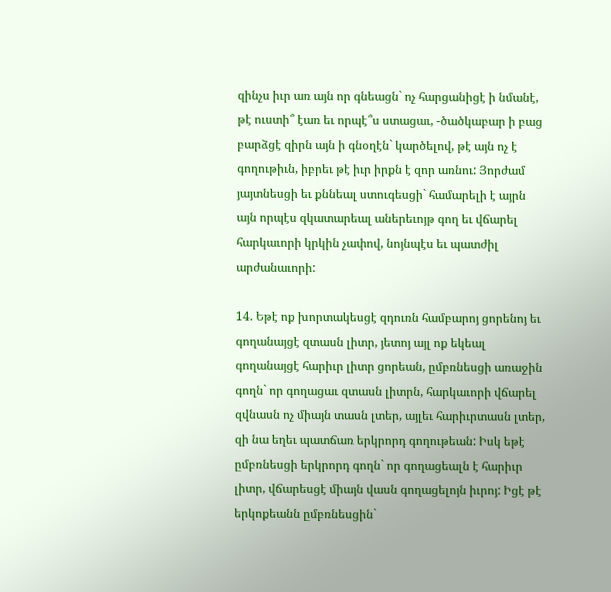զինչս իւր առ այն որ գնեացն` ոչ հարցանիցէ ի նմանէ, թէ ուստի՞ էառ եւ որպէ՞ս ստացաւ, -ծածկաբար ի բաց բարձցէ զիրն այն ի գնօղէն` կարծելով, թէ այն ոչ է գողութիւն, իբրեւ թէ իւր իրքն է զոր առնու: Յորժամ յայտնեսցի եւ քննեալ ստուգեսցի` համարելի է այրն այն որպէս զկատարեալ աներեւոյթ գող եւ վճարել հարկաւորի կրկին չափով, նոյնպէս եւ պատժիլ արժանաւորի:

14. Եթէ ոք խորտակեսցէ զդուռն համբարոյ ցորենոյ եւ գողանայցէ զտասն լիտր, յետոյ այլ ոք եկեալ գողանայցէ հարիւր լիտր ցորեան, ըմբռնեսցի առաջին գողն` որ գողացաւ զտասն լիտրն, հարկաւորի վճարել զվնասն ոչ միայն տասն լտեր, այլեւ հարիւրտասն լտեր, զի նա եղեւ պատճառ երկրորդ գողութեան: Իսկ եթէ ըմբռնեսցի երկրորդ գողն` որ գողացեալն է հարիւր լիտր, վճարեսցէ միայն վասն գողացելոյն իւրոյ: Իցէ թէ երկոքեանն ըմբռնեսցին`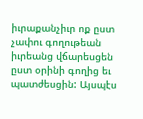իւրաքանչիւր ոք ըստ չափու գողութեան իւրեանց վճարեսցեն ըստ օրինի գողից եւ պատժեսցին: Այսպէս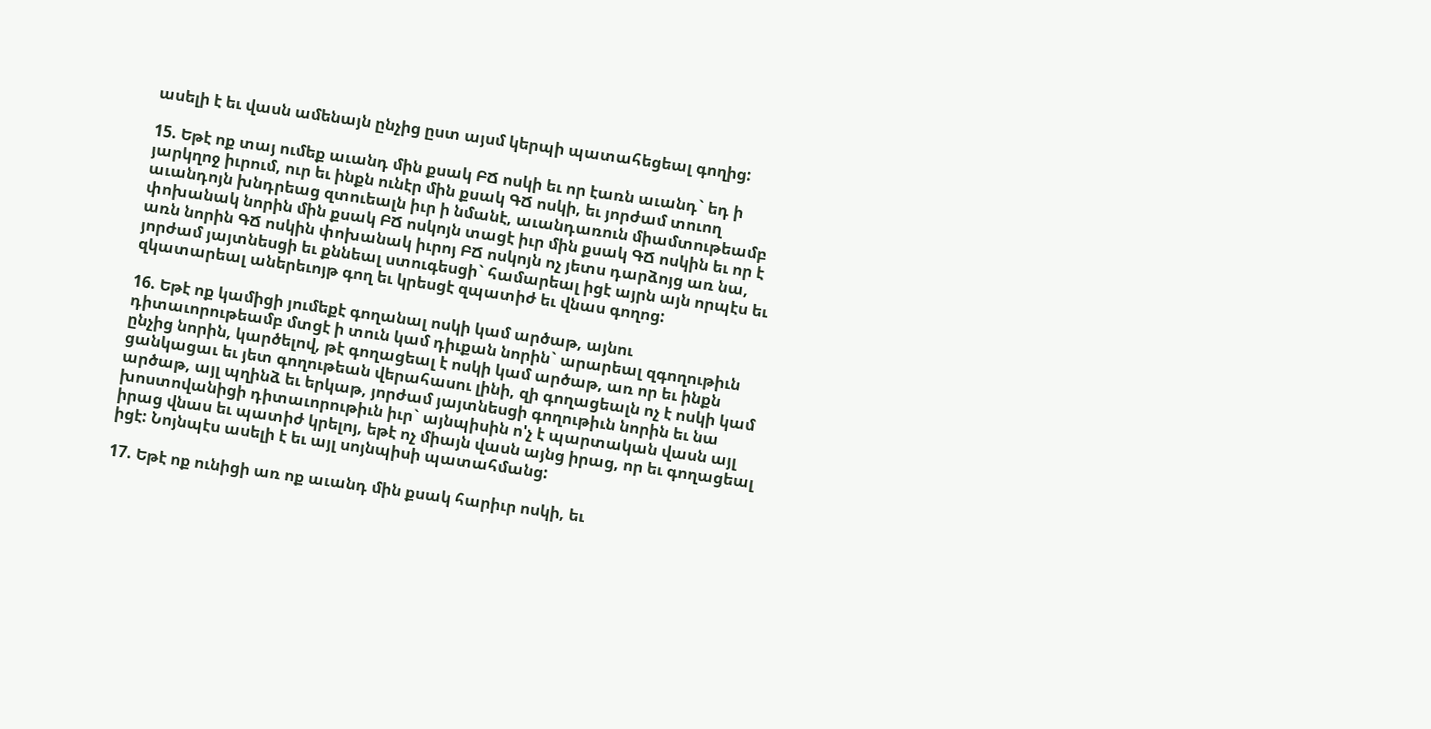ասելի է եւ վասն ամենայն ընչից ըստ այսմ կերպի պատահեցեալ գողից:

15. Եթէ ոք տայ ումեք աւանդ մին քսակ ԲՃ ոսկի եւ որ էառն աւանդ` եդ ի յարկղոջ իւրում, ուր եւ ինքն ունէր մին քսակ ԳՃ ոսկի, եւ յորժամ տուող աւանդոյն խնդրեաց զտուեալն իւր ի նմանէ, աւանդառուն միամտութեամբ փոխանակ նորին մին քսակ ԲՃ ոսկոյն տացէ իւր մին քսակ ԳՃ ոսկին եւ որ է առն նորին ԳՃ ոսկին փոխանակ իւրոյ ԲՃ ոսկոյն ոչ յետս դարձոյց առ նա, յորժամ յայտնեսցի եւ քննեալ ստուգեսցի` համարեալ իցէ այրն այն որպէս եւ զկատարեալ աներեւոյթ գող եւ կրեսցէ զպատիժ եւ վնաս գողոց:

16. Եթէ ոք կամիցի յումեքէ գողանալ ոսկի կամ արծաթ, այնու դիտաւորութեամբ մտցէ ի տուն կամ դիւքան նորին` արարեալ զգողութիւն ընչից նորին, կարծելով, թէ գողացեալ է ոսկի կամ արծաթ, առ որ եւ ինքն ցանկացաւ եւ յետ գողութեան վերահասու լինի, զի գողացեալն ոչ է ոսկի կամ արծաթ, այլ պղինձ եւ երկաթ, յորժամ յայտնեսցի գողութիւն նորին եւ նա խոստովանիցի դիտաւորութիւն իւր` այնպիսին ո'չ է պարտական վասն այլ իրաց վնաս եւ պատիժ կրելոյ, եթէ ոչ միայն վասն այնց իրաց, որ եւ գողացեալ իցէ: Նոյնպէս ասելի է եւ այլ սոյնպիսի պատահմանց:

17. Եթէ ոք ունիցի առ ոք աւանդ մին քսակ հարիւր ոսկի, եւ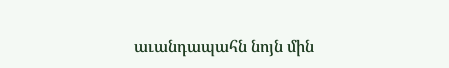աւանդապահն նոյն մին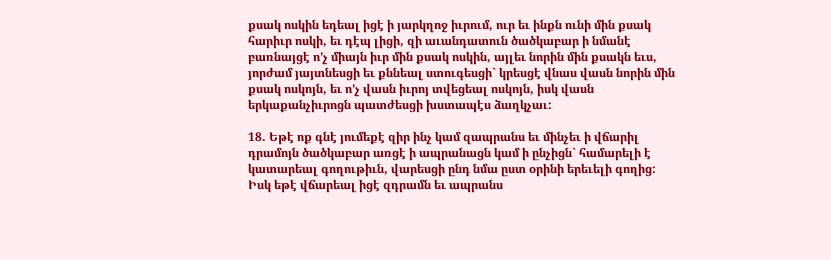քսակ ոսկին եդեալ իցէ ի յարկղոջ իւրում, ուր եւ ինքն ունի մին քսակ հարիւր ոսկի, եւ դէպ լիցի, զի աւանդատուն ծածկաբար ի նմանէ բառնայցէ ո'չ միայն իւր մին քսակ ոսկին, այլեւ նորին մին քսակն եւս, յորժամ յայտնեսցի եւ քննեալ ստուգեսցի` կրեսցէ վնաս վասն նորին մին քսակ ոսկոյն, եւ ո'չ վասն իւրոյ տվեցեալ ոսկոյն, իսկ վասն երկաքանչիւրոցն պատժեսցի խստապէս ձաղկչաւ:

18. Եթէ ոք գնէ յումեքէ զիր ինչ կամ զապրանս եւ մինչեւ ի վճարիլ դրամոյն ծածկաբար առցէ ի ապրանացն կամ ի ընչիցն` համարելի է կատարեալ գողութիւն, վարեսցի ընդ նմա ըստ օրինի երեւելի գողից: Իսկ եթէ վճարեալ իցէ զդրամն եւ ապրանս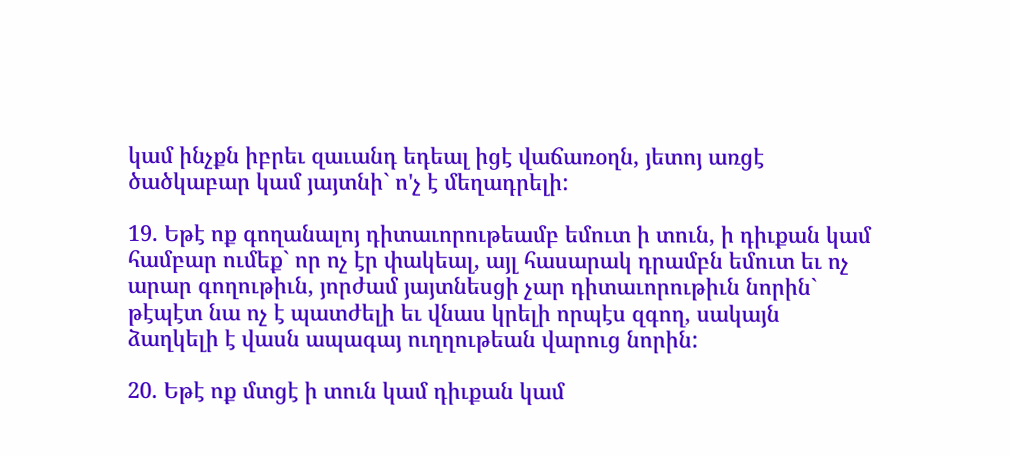կամ ինչքն իբրեւ զաւանդ եդեալ իցէ վաճառօղն, յետոյ առցէ ծածկաբար կամ յայտնի` ո'չ է մեղադրելի:

19. Եթէ ոք գողանալոյ դիտաւորութեամբ եմուտ ի տուն, ի դիւքան կամ համբար ումեք` որ ոչ էր փակեալ, այլ հասարակ դրամբն եմուտ եւ ոչ արար գողութիւն, յորժամ յայտնեսցի չար դիտաւորութիւն նորին` թէպէտ նա ոչ է պատժելի եւ վնաս կրելի որպէս զգող, սակայն ձաղկելի է վասն ապագայ ուղղութեան վարուց նորին:

20. Եթէ ոք մտցէ ի տուն կամ դիւքան կամ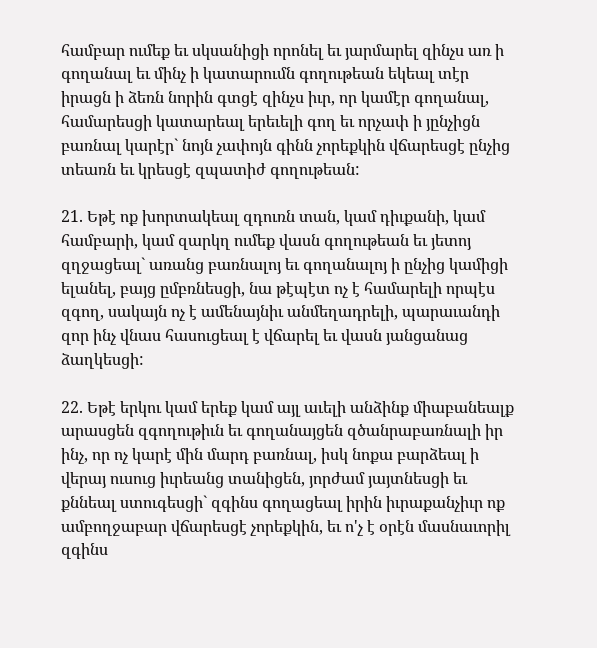համբար ումեք եւ սկսանիցի որոնել եւ յարմարել զինչս առ ի գողանալ եւ մինչ ի կատարումն գողութեան եկեալ տէր իրացն ի ձեռն նորին գտցէ զինչս իւր, որ կամէր գողանալ, համարեսցի կատարեալ երեւելի գող եւ որչափ ի յընչիցն բառնալ կարէր` նոյն չափոյն գինն չորեքկին վճարեսցէ ընչից տեառն եւ կրեսցէ զպատիժ գողութեան:

21. Եթէ ոք խորտակեալ զդուռն տան, կամ դիւքանի, կամ համբարի, կամ զարկղ ումեք վասն գողութեան եւ յետոյ զղջացեալ` առանց բառնալոյ եւ գողանալոյ ի ընչից կամիցի ելանել, բայց ըմբռնեսցի, նա թէպէտ ոչ է համարելի որպէս զգող, սակայն ոչ է ամենայնիւ անմեղադրելի, պարաւանդի զոր ինչ վնաս հասուցեալ է վճարել եւ վասն յանցանաց ձաղկեսցի:

22. Եթէ երկու կամ երեք կամ այլ աւելի անձինք միաբանեալք արասցեն զգողութիւն եւ գողանայցեն զծանրաբառնալի իր ինչ, որ ոչ կարէ մին մարդ բառնալ, իսկ նոքա բարձեալ ի վերայ ուսուց իւրեանց տանիցեն, յորժամ յայտնեսցի եւ քննեալ ստուգեսցի` զգինս գողացեալ իրին իւրաքանչիւր ոք ամբողջաբար վճարեսցէ չորեքկին, եւ ո'չ է օրէն մասնաւորիլ զգինս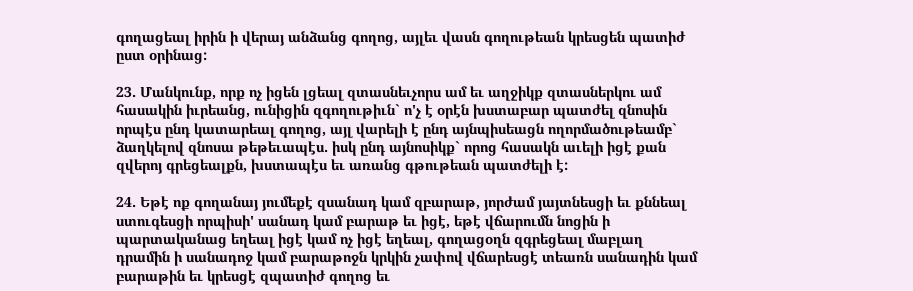գողացեալ իրին ի վերայ անձանց գողոց, այլեւ վասն գողութեան կրեսցեն պատիժ ըստ օրինաց:

23. Մանկունք, որք ոչ իցեն լցեալ զտասնեւչորս ամ եւ աղջիկք զտասներկու ամ հասակին իւրեանց, ունիցին զգողութիւն` ո'չ է օրէն խստաբար պատժել զնոսին որպէս ընդ կատարեալ գողոց, այլ վարելի է ընդ այնպիսեացն ողորմածութեամբ` ձաղկելով զնոսա թեթեւապէս. իսկ ընդ այնոսիկք` որոց հասակն աւելի իցէ քան զվերոյ գրեցեալքն, խստապէս եւ առանց գթութեան պատժելի է:

24. Եթէ ոք գողանայ յումեքէ զսանադ կամ զբարաթ, յորժամ յայտնեսցի եւ քննեալ ստուգեսցի որպիսի' սանադ կամ բարաթ եւ իցէ, եթէ վճարումն նոցին ի պարտականաց եղեալ իցէ կամ ոչ իցէ եղեալ, գողացօղն զգրեցեալ մաբլաղ դրամին ի սանադոջ կամ բարաթոջն կրկին չափով վճարեսցէ տեառն սանադին կամ բարաթին եւ կրեսցէ զպատիժ գողոց եւ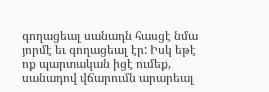գողացեալ սանադն հասցէ նմա յորմէ եւ գողացեալ էր: Իսկ եթէ ոք պարտական իցէ ումեք, սանադով վճարումն արարեալ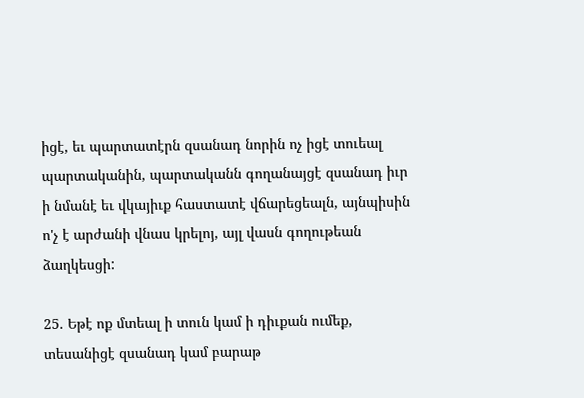իցէ, եւ պարտատէրն զսանադ նորին ոչ իցէ տուեալ պարտականին, պարտականն գողանայցէ զսանադ իւր ի նմանէ եւ վկայիւք հաստատէ վճարեցեալն, այնպիսին ո'չ է արժանի վնաս կրելոյ, այլ վասն գողութեան ձաղկեսցի:

25. Եթէ ոք մտեալ ի տուն կամ ի դիւքան ումեք, տեսանիցէ զսանադ կամ բարաթ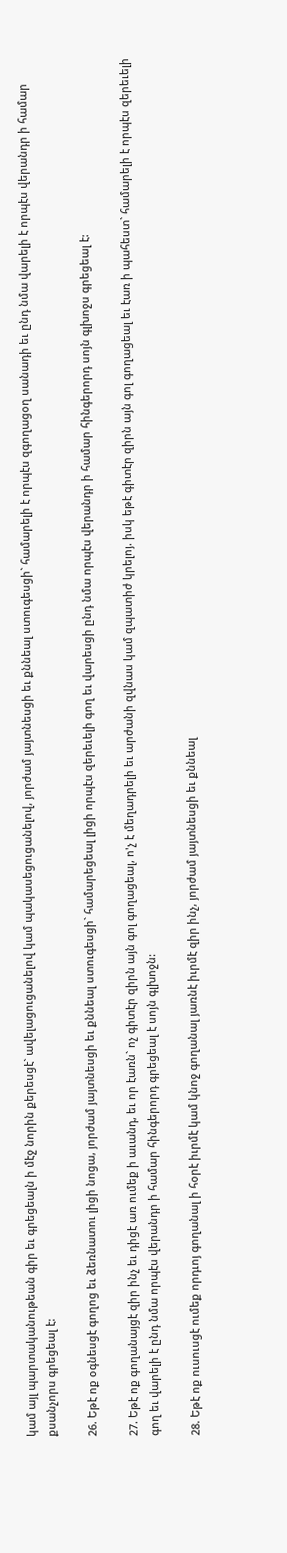կամ այլ պարտականութեան գիր եւ գրեցեալն ի մէջ նորին քերեսցէ` ավելացուցանելով կամ պակասեցուցանելով, յորժամ յայտնեսցի եւ քննեալ ստուգեսցի` համարելի է որպէս զգողացօղ սանադի եւ ընդ նմա վարելի է որպէս վերանդր ի համար քսանչորս գրեցեալ է:

26. Եթէ ոք օգնեսցէ գողոց եւ ձեռնատու լիցի նոցա, յորժամ յայտնեսցի եւ քննեալ ստուգեսցի` համարեցեալ լիցի որպէս զերեւելի գող եւ վարեսցի ընդ նմա որպէս վերանդր ի համար հինգերորդ սոյն գլխոջս գրեցեալ է:

27. Եթէ ոք գողանայցէ զիր ինչ եւ դիցէ առ ումեք ի աւանդ, եւ որ էառն` ոչ գիտէր զիրն այն գոլ գողացեալ, ո'չ է մեղադրելի եւ արժանի զվնաս կամ զպատիժ կրելոյ. իսկ եթէ գիտէր զիրն այն գոլ գողացեալ եւ էառ ի պահեստ` համարելի է որպէս զերեւելի գող եւ վարելի է ընդ նմա որպէս վերանդր ի համար հինգերորդ գրեցեալ է սոյն գլխոջն:

28. Եթէ ոք ուսուսցէ ումեք որդւոյ գողանալ ի հօրէ իւրմէ կամ կնոջ գողանալ յառնէ իւրմէ զիր ինչ, յորժամ յայտնեսցի եւ քննեալ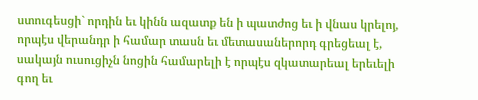ստուգեսցի` որդին եւ կինն ազատք են ի պատժոց եւ ի վնաս կրելոյ, որպէս վերանդր ի համար տասն եւ մետասաներորդ գրեցեալ է, սակայն ուսուցիչն նոցին համարելի է որպէս զկատարեալ երեւելի գող եւ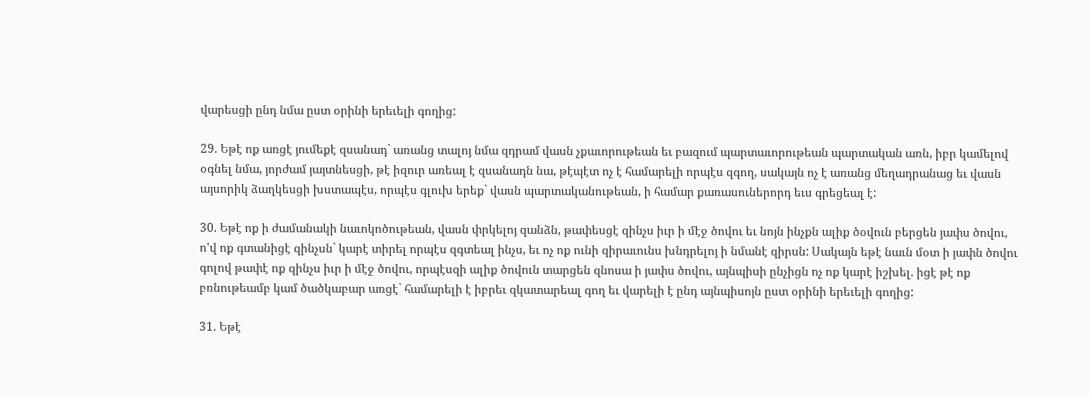վարեսցի ընդ նմա ըստ օրինի երեւելի գողից:

29. Եթէ ոք առցէ յումեքէ զսանադ` առանց տալոյ նմա զդրամ վասն չքաւորութեան եւ բազում պարտաւորութեան պարտական առն, իբր կամելով օգնել նմա, յորժամ յայտնեսցի, թէ իզուր առեալ է զսանադն նա, թէպէտ ոչ է համարելի որպէս զգող, սակայն ոչ է առանց մեղադրանաց եւ վասն այսորիկ ձաղկեսցի խստապէս, որպէս գլուխ երեք` վասն պարտականութեան, ի համար քառասուներորդ եւս գրեցեալ է:

30. Եթէ ոք ի ժամանակի նաւոկոծութեան, վասն փրկելոյ զանձն, թափեսցէ զինչս իւր ի մէջ ծովու եւ նոյն ինչքն ալիք ծօվուն բերցեն յափս ծովու, ո'վ ոք գտանիցէ զինչսն` կարէ տիրել որպէս զգտեալ ինչս, եւ ոչ ոք ունի զիրաւունս խնդրելոյ ի նմանէ զիրսն: Սակայն եթէ նաւն մօտ ի յափն ծովու գոլով թափէ ոք զինչս իւր ի մէջ ծովու, որպէսզի ալիք ծովուն տարցեն զնոսա ի յափս ծովու, այնպիսի ընչիցն ոչ ոք կարէ իշխել. իցէ թէ ոք բռնութեամբ կամ ծածկաբար առցէ` համարելի է իբրեւ զկատարեալ գող եւ վարելի է ընդ այնպիսոյն ըստ օրինի երեւելի գողից:

31. Եթէ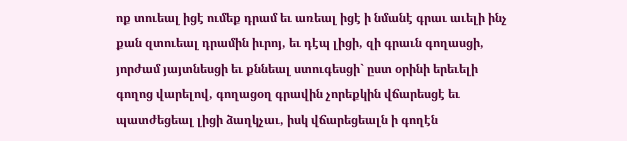ոք տուեալ իցէ ումեք դրամ եւ առեալ իցէ ի նմանէ գրաւ աւելի ինչ քան զտուեալ դրամին իւրոյ, եւ դէպ լիցի, զի գրաւն գողասցի, յորժամ յայտնեսցի եւ քննեալ ստուգեսցի` ըստ օրինի երեւելի գողոց վարելով, գողացօղ գրավին չորեքկին վճարեսցէ եւ պատժեցեալ լիցի ձաղկչաւ, իսկ վճարեցեալն ի գողէն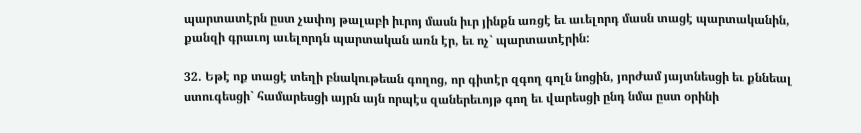պարտատէրն ըստ չափոյ թալաբի իւրոյ մասն իւր յինքն առցէ եւ աւելորդ մասն տացէ պարտականին, քանզի գրաւոյ աւելորդն պարտական առն էր, եւ ոչ` պարտատէրին:

32. Եթէ ոք տացէ տեղի բնակութեան գողոց, որ գիտէր զգող գոլն նոցին, յորժամ յայտնեսցի եւ քննեալ ստուգեսցի` համարեսցի այրն այն որպէս զաներեւոյթ գող եւ վարեսցի ընդ նմա ըստ օրինի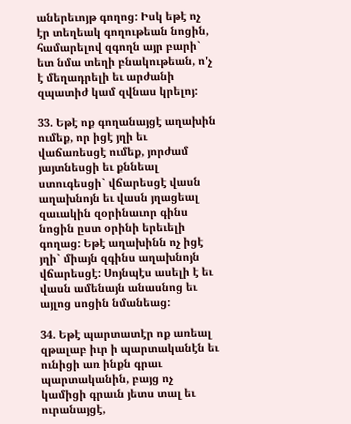աներեւոյթ գողոց: Իսկ եթէ ոչ էր տեղեակ գողութեան նոցին, համարելով զգողն այր բարի` ետ նմա տեղի բնակութեան, ո'չ է մեղադրելի եւ արժանի զպատիժ կամ զվնաս կրելոյ:

33. Եթէ ոք գողանայցէ աղախին ումեք, որ իցէ յղի եւ վաճառեսցէ ումեք, յորժամ յայտնեսցի եւ քննեալ ստուգեսցի` վճարեսցէ վասն աղախնոյն եւ վասն յղացեալ զաւակին զօրինաւոր գինս նոցին ըստ օրինի երեւելի գողաց: Եթէ աղախինն ոչ իցէ յղի` միայն զգինս աղախնոյն վճարեսցէ: Սոյնպէս ասելի է եւ վասն ամենայն անասնոց եւ այլոց սոցին նմանեաց:

34. Եթէ պարտատէր ոք առեալ զթալաբ իւր ի պարտականէն եւ ունիցի առ ինքն գրաւ պարտականին, բայց ոչ կամիցի գրաւն յետս տալ եւ ուրանայցէ,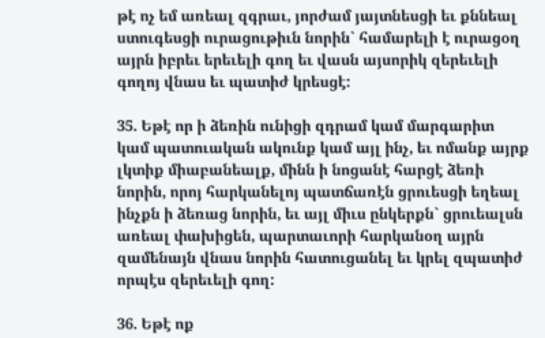թէ ոչ եմ առեալ զգրաւ, յորժամ յայտնեսցի եւ քննեալ ստուգեսցի ուրացութիւն նորին` համարելի է ուրացօղ այրն իբրեւ երեւելի գող եւ վասն այսորիկ զերեւելի գողոյ վնաս եւ պատիժ կրեսցէ:

35. Եթէ որ ի ձեռին ունիցի զդրամ կամ մարգարիտ կամ պատուական ակունք կամ այլ ինչ, եւ ոմանք այրք լկտիք միաբանեալք, մինն ի նոցանէ հարցէ ձեռի նորին, որոյ հարկանելոյ պատճառէն ցրուեսցի եղեալ ինչքն ի ձեռաց նորին, եւ այլ միւս ընկերքն` ցրուեալսն առեալ փախիցեն, պարտաւորի հարկանօղ այրն զամենայն վնաս նորին հատուցանել եւ կրել զպատիժ որպէս զերեւելի գող:

36. Եթէ ոք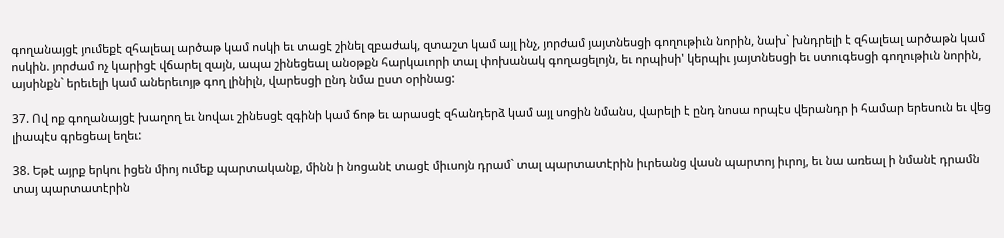գողանայցէ յումեքէ զհալեալ արծաթ կամ ոսկի եւ տացէ շինել զբաժակ, զտաշտ կամ այլ ինչ, յորժամ յայտնեսցի գողութիւն նորին, նախ` խնդրելի է զհալեալ արծաթն կամ ոսկին. յորժամ ոչ կարիցէ վճարել զայն, ապա շինեցեալ անօթքն հարկաւորի տալ փոխանակ գողացելոյն, եւ որպիսի' կերպիւ յայտնեսցի եւ ստուգեսցի գողութիւն նորին, այսինքն` երեւելի կամ աներեւոյթ գող լինիլն, վարեսցի ընդ նմա ըստ օրինաց:

37. Ով ոք գողանայցէ խաղող եւ նովաւ շինեսցէ զգինի կամ ճոթ եւ արասցէ զհանդերձ կամ այլ սոցին նմանս, վարելի է ընդ նոսա որպէս վերանդր ի համար երեսուն եւ վեց լիապէս գրեցեալ եղեւ:

38. Եթէ այրք երկու իցեն միոյ ումեք պարտականք, մինն ի նոցանէ տացէ միւսոյն դրամ` տալ պարտատէրին իւրեանց վասն պարտոյ իւրոյ, եւ նա առեալ ի նմանէ դրամն տայ պարտատէրին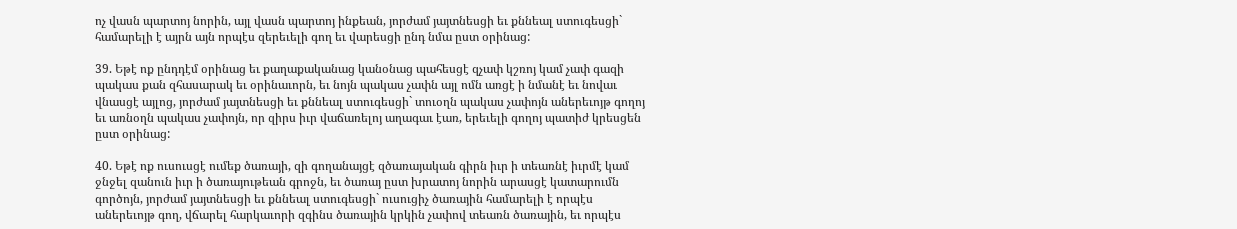ոչ վասն պարտոյ նորին, այլ վասն պարտոյ ինքեան, յորժամ յայտնեսցի եւ քննեալ ստուգեսցի` համարելի է այրն այն որպէս զերեւելի գող եւ վարեսցի ընդ նմա ըստ օրինաց:

39. Եթէ ոք ընդդէմ օրինաց եւ քաղաքականաց կանօնաց պահեսցէ զչափ կշռոյ կամ չափ գազի պակաս քան զհասարակ եւ օրինաւորն, եւ նոյն պակաս չափն այլ ոմն առցէ ի նմանէ եւ նովաւ վնասցէ այլոց, յորժամ յայտնեսցի եւ քննեալ ստուգեսցի` տուօղն պակաս չափոյն աներեւոյթ գողոյ եւ առնօղն պակաս չափոյն, որ զիրս իւր վաճառելոյ աղագաւ էառ, երեւելի գողոյ պատիժ կրեսցեն ըստ օրինաց:

40. Եթէ ոք ուսուսցէ ումեք ծառայի, զի գողանայցէ զծառայական գիրն իւր ի տեառնէ իւրմէ կամ ջնջել զանուն իւր ի ծառայութեան գրոջն, եւ ծառայ ըստ խրատոյ նորին արասցէ կատարումն գործոյն, յորժամ յայտնեսցի եւ քննեալ ստուգեսցի` ուսուցիչ ծառային համարելի է որպէս աներեւոյթ գող, վճարել հարկաւորի զգինս ծառային կրկին չափով տեառն ծառային, եւ որպէս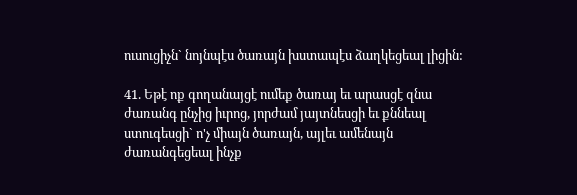ուսուցիչն` նոյնպէս ծառայն խստապէս ձաղկեցեալ լիցին:

41. Եթէ ոք գողանայցէ ումեք ծառայ եւ արասցէ զնա ժառանգ ընչից իւրոց, յորժամ յայտնեսցի եւ քննեալ ստուգեսցի` ո'չ միայն ծառայն, այլեւ ամենայն ժառանգեցեալ ինչք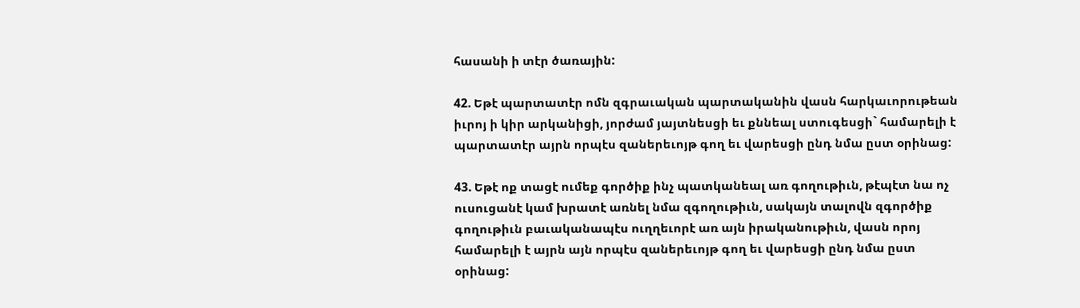հասանի ի տէր ծառային:

42. Եթէ պարտատէր ոմն զգրաւական պարտականին վասն հարկաւորութեան իւրոյ ի կիր արկանիցի, յորժամ յայտնեսցի եւ քննեալ ստուգեսցի` համարելի է պարտատէր այրն որպէս զաներեւոյթ գող եւ վարեսցի ընդ նմա ըստ օրինաց:

43. Եթէ ոք տացէ ումեք գործիք ինչ պատկանեալ առ գողութիւն, թէպէտ նա ոչ ուսուցանէ կամ խրատէ առնել նմա զգողութիւն, սակայն տալովն զգործիք գողութիւն բաւականապէս ուղղեւորէ առ այն իրականութիւն, վասն որոյ համարելի է այրն այն որպէս զաներեւոյթ գող եւ վարեսցի ընդ նմա ըստ օրինաց: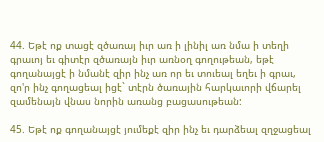44. Եթէ ոք տացէ զծառայ իւր առ ի լինիլ առ նմա ի տեղի գրաւոյ եւ գիտէր զծառայն իւր առնօղ գողութեան, եթէ գողանայցէ ի նմանէ զիր ինչ առ որ եւ տուեալ եղեւ ի գրաւ, զո'ր ինչ գողացեալ իցէ` տէրն ծառային հարկաւորի վճարել զամենայն վնաս նորին առանց բացասութեան:

45. Եթէ ոք գողանայցէ յումեքէ զիր ինչ եւ դարձեալ զղջացեալ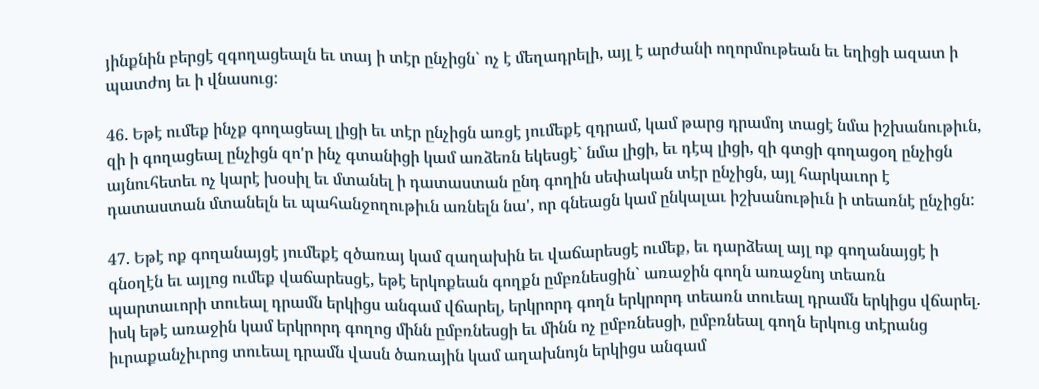յինքնին բերցէ զգողացեալն եւ տայ ի տէր ընչիցն` ոչ է մեղադրելի, այլ է արժանի ողորմութեան եւ եղիցի ազատ ի պատժոյ եւ ի վնասուց:

46. Եթէ ումեք ինչք գողացեալ լիցի եւ տէր ընչիցն առցէ յումեքէ զդրամ, կամ թարց դրամոյ տացէ նմա իշխանութիւն, զի ի գողացեալ ընչիցն զո'ր ինչ գտանիցի կամ առձեռն եկեսցէ` նմա լիցի, եւ դէպ լիցի, զի գտցի գողացօղ ընչիցն այնուհետեւ ոչ կարէ խօսիլ եւ մտանել ի դատաստան ընդ գողին սեփական տէր ընչիցն, այլ հարկաւոր է դատաստան մտանելն եւ պահանջողութիւն առնելն նա', որ գնեացն կամ ընկալաւ իշխանութիւն ի տեառնէ ընչիցն:

47. Եթէ ոք գողանայցէ յումեքէ զծառայ կամ զաղախին եւ վաճարեսցէ ումեք, եւ դարձեալ այլ ոք գողանայցէ ի գնօղէն եւ այլոց ումեք վաճարեսցէ, եթէ երկոքեան գողքն ըմբռնեսցին` առաջին գողն առաջնոյ տեառն պարտաւորի տուեալ դրամն երկիցս անգամ վճարել, երկրորդ գողն երկրորդ տեառն տուեալ դրամն երկիցս վճարել. իսկ եթէ առաջին կամ երկրորդ գողոց մինն ըմբռնեսցի եւ մինն ոչ ըմբռնեսցի, ըմբռնեալ գողն երկուց տէրանց իւրաքանչիւրոց տուեալ դրամն վասն ծառային կամ աղախնոյն երկիցս անգամ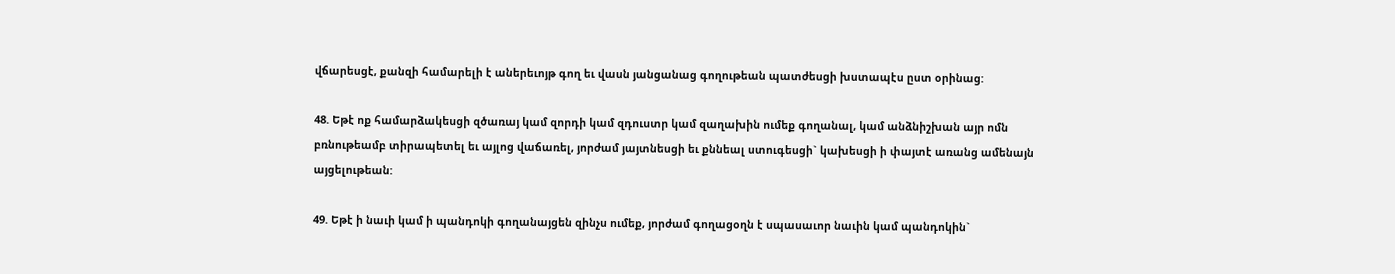վճարեսցէ, քանզի համարելի է աներեւոյթ գող եւ վասն յանցանաց գողութեան պատժեսցի խստապէս ըստ օրինաց:

48. Եթէ ոք համարձակեսցի զծառայ կամ զորդի կամ զդուստր կամ զաղախին ումեք գողանալ, կամ անձնիշխան այր ոմն բռնութեամբ տիրապետել եւ այլոց վաճառել, յորժամ յայտնեսցի եւ քննեալ ստուգեսցի` կախեսցի ի փայտէ առանց ամենայն այցելութեան:

49. Եթէ ի նաւի կամ ի պանդոկի գողանայցեն զինչս ումեք, յորժամ գողացօղն է սպասաւոր նաւին կամ պանդոկին`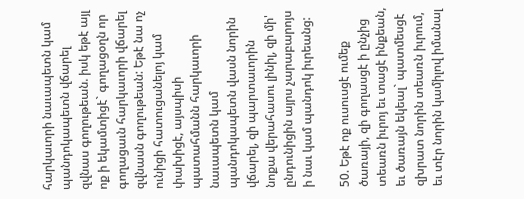հարկաւորի նաւապետն կամ պանդոկապետն վճարել զվնաս գողութեան. իսկ եթէ այլ ոք ի եկամտիցէ` գողացօղն որ գողացաւն հարկաւորի վճարել զվնասն գողութեան: Եթէ նա ոչ ունիցի հատուցանելոյ կամ փախիցէ, այսպիսի պատահմանն հարկաւորի նաւապետն կամ պանդոկապետն վասն նորին վճարել, զի պարտաւորին նոքա վերահասու լինիլ, զի մի' ընդունիցին այրս չարաբարոյս ի նաւ կամ պանդոկ իւրեանց:

50. Եթէ ոք ուսուսցէ ումեք ծառայի, զի գողասցէ ի ընչից տեառն իւրոյ եւ տացէ ինքեան, եւ ծառայն եկեալ` պատմեսցէ զխրատ նորին տեառն իւրում, եւ տէր նորին կամիլով իմանալ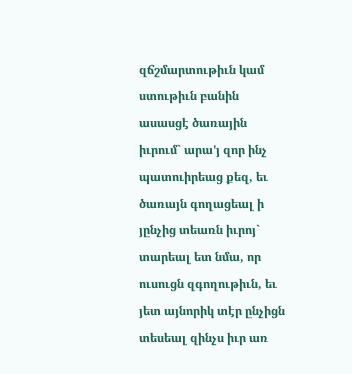զճշմարտութիւն կամ ստութիւն բանին ասասցէ ծառային իւրում` արա'յ զոր ինչ պատուիրեաց քեզ, եւ ծառայն գողացեալ ի յընչից տեառն իւրոյ` տարեալ ետ նմա, որ ուսուցն զգողութիւն, եւ յետ այնորիկ տէր ընչիցն տեսեալ զինչս իւր առ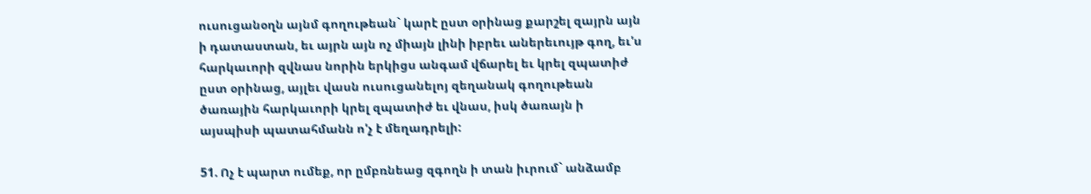ուսուցանօղն այնմ գողութեան` կարէ ըստ օրինաց քարշել զայրն այն ի դատաստան, եւ այրն այն ոչ միայն լինի իբրեւ աներեւույթ գող, եւ'ս հարկաւորի զվնաս նորին երկիցս անգամ վճարել եւ կրել զպատիժ ըստ օրինաց, այլեւ վասն ուսուցանելոյ զեղանակ գողութեան ծառային հարկաւորի կրել զպատիժ եւ վնաս, իսկ ծառայն ի այսպիսի պատահմանն ո'չ է մեղադրելի:

51. Ոչ է պարտ ումեք, որ ըմբռնեաց զգողն ի տան իւրում` անձամբ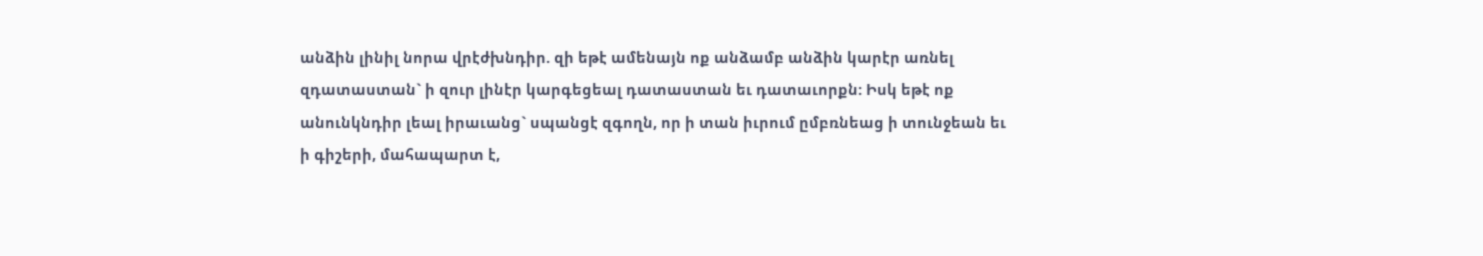անձին լինիլ նորա վրէժխնդիր. զի եթէ ամենայն ոք անձամբ անձին կարէր առնել զդատաստան` ի զուր լինէր կարգեցեալ դատաստան եւ դատաւորքն: Իսկ եթէ ոք անունկնդիր լեալ իրաւանց` սպանցէ զգողն, որ ի տան իւրում ըմբռնեաց ի տունջեան եւ ի գիշերի, մահապարտ է,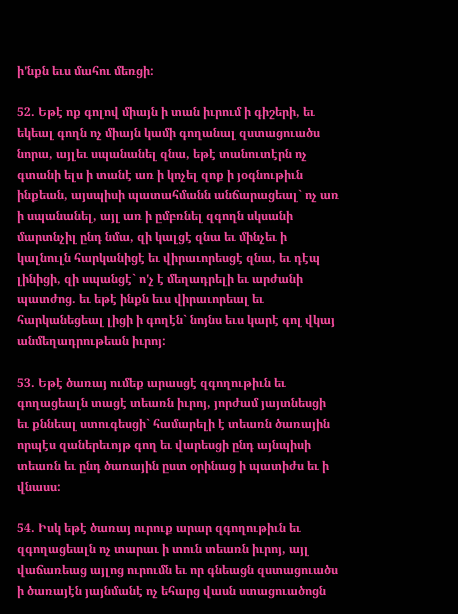ի'նքն եւս մահու մեռցի:

52. Եթէ ոք գոլով միայն ի տան իւրում ի գիշերի, եւ եկեալ գողն ոչ միայն կամի գողանալ զստացուածս նորա, այլեւ սպանանել զնա, եթէ տանուտէրն ոչ գտանի ելս ի տանէ առ ի կոչել զոք ի յօգնութիւն ինքեան, այսպիսի պատահմանն անճարացեալ` ոչ առ ի սպանանել, այլ առ ի ըմբռնել զգողն սկսանի մարտնչիլ ընդ նմա, զի կալցէ զնա եւ մինչեւ ի կալնուլն հարկանիցէ եւ վիրաւորեսցէ զնա, եւ դէպ լինիցի, զի սպանցէ` ո'չ է մեղադրելի եւ արժանի պատժոց. եւ եթէ ինքն եւս վիրաւորեալ եւ հարկանեցեալ լիցի ի գողէն` նոյնս եւս կարէ գոլ վկայ անմեղադրութեան իւրոյ:

53. Եթէ ծառայ ումեք արասցէ զգողութիւն եւ գողացեալն տացէ տեառն իւրոյ, յորժամ յայտնեսցի եւ քննեալ ստուգեսցի` համարելի է տեառն ծառային որպէս զաներեւոյթ գող եւ վարեսցի ընդ այնպիսի տեառն եւ ընդ ծառային ըստ օրինաց ի պատիժս եւ ի վնասս:

54. Իսկ եթէ ծառայ ուրուք արար զգողութիւն եւ զգողացեալն ոչ տարաւ ի տուն տեառն իւրոյ, այլ վաճառեաց այլոց ուրումն եւ որ գնեացն զստացուածս ի ծառայէն յայնմանէ ոչ եհարց վասն ստացուածոցն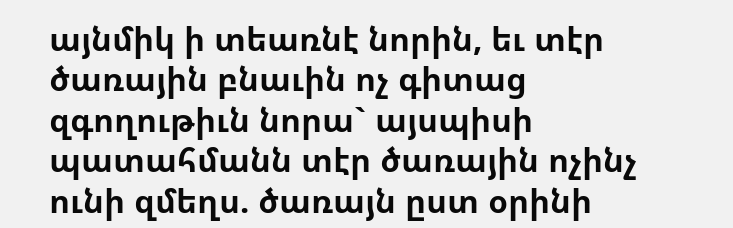այնմիկ ի տեառնէ նորին, եւ տէր ծառային բնաւին ոչ գիտաց զգողութիւն նորա` այսպիսի պատահմանն տէր ծառային ոչինչ ունի զմեղս. ծառայն ըստ օրինի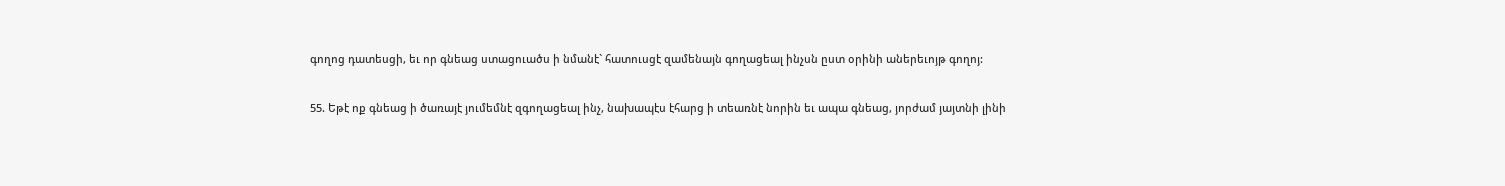գողոց դատեսցի, եւ որ գնեաց ստացուածս ի նմանէ` հատուսցէ զամենայն գողացեալ ինչսն ըստ օրինի աներեւոյթ գողոյ:

55. Եթէ ոք գնեաց ի ծառայէ յումեմնէ զգողացեալ ինչ, նախապէս էհարց ի տեառնէ նորին եւ ապա գնեաց, յորժամ յայտնի լինի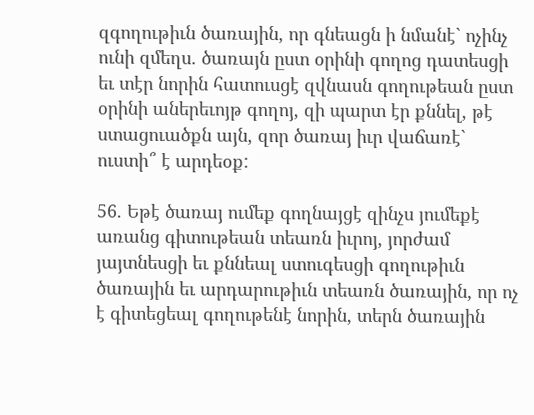զգողութիւն ծառային, որ գնեացն ի նմանէ` ոչինչ ունի զմեղս. ծառայն ըստ օրինի գողոց դատեսցի եւ տէր նորին հատուսցէ զվնասն գողութեան ըստ օրինի աներեւոյթ գողոյ, զի պարտ էր քննել, թէ ստացուածքն այն, զոր ծառայ իւր վաճառէ` ուստի՞ է արդեօք:

56. Եթէ ծառայ ումեք գողնայցէ զինչս յումեքէ առանց գիտութեան տեառն իւրոյ, յորժամ յայտնեսցի եւ քննեալ ստուգեսցի գողութիւն ծառային եւ արդարութիւն տեառն ծառային, որ ոչ է գիտեցեալ գողութենէ նորին, տերն ծառային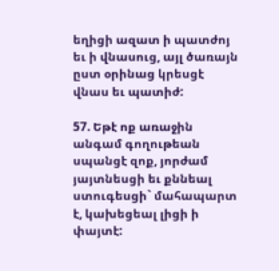եղիցի ազատ ի պատժոյ եւ ի վնասուց, այլ ծառայն ըստ օրինաց կրեսցէ վնաս եւ պատիժ:

57. Եթէ ոք առաջին անգամ գողութեան սպանցէ զոք, յորժամ յայտնեսցի եւ քննեալ ստուգեսցի` մահապարտ է, կախեցեալ լիցի ի փայտէ: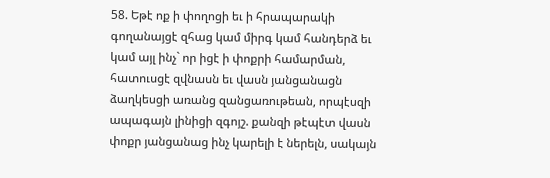58. Եթէ ոք ի փողոցի եւ ի հրապարակի գողանայցէ զհաց կամ միրգ կամ հանդերձ եւ կամ այլ ինչ` որ իցէ ի փոքրի համարման, հատուսցէ զվնասն եւ վասն յանցանացն ձաղկեսցի առանց զանցառութեան, որպէսզի ապագայն լինիցի զգոյշ. քանզի թէպէտ վասն փոքր յանցանաց ինչ կարելի է ներելն, սակայն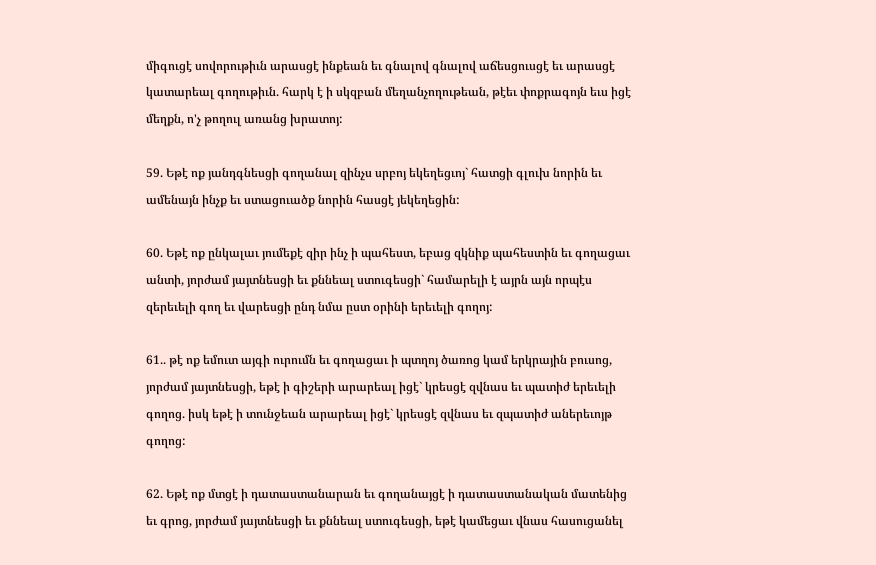միգուցէ սովորութիւն արասցէ ինքեան եւ գնալով գնալով աճեսցուսցէ եւ արասցէ կատարեալ գողութիւն. հարկ է ի սկզբան մեղանչողութեան, թէեւ փոքրագոյն եւս իցէ մեղքն, ո'չ թողուլ առանց խրատոյ:

59. Եթէ ոք յանդգնեսցի գողանալ զինչս սրբոյ եկեղեցւոյ` հատցի գլուխ նորին եւ ամենայն ինչք եւ ստացուածք նորին հասցէ յեկեղեցին:

60. Եթէ ոք ընկալաւ յումեքէ զիր ինչ ի պահեստ, եբաց զկնիք պահեստին եւ գողացաւ անտի, յորժամ յայտնեսցի եւ քննեալ ստուգեսցի` համարելի է այրն այն որպէս զերեւելի գող եւ վարեսցի ընդ նմա ըստ օրինի երեւելի գողոյ:

61.. թէ ոք եմուտ այգի ուրումն եւ գողացաւ ի պտղոյ ծառոց կամ երկրային բուսոց, յորժամ յայտնեսցի, եթէ ի գիշերի արարեալ իցէ` կրեսցէ զվնաս եւ պատիժ երեւելի գողոց. իսկ եթէ ի տունջեան արարեալ իցէ` կրեսցէ զվնաս եւ զպատիժ աներեւոյթ գողոց:

62. Եթէ ոք մտցէ ի դատաստանարան եւ գողանայցէ ի դատաստանական մատենից եւ գրոց, յորժամ յայտնեսցի եւ քննեալ ստուգեսցի, եթէ կամեցաւ վնաս հասուցանել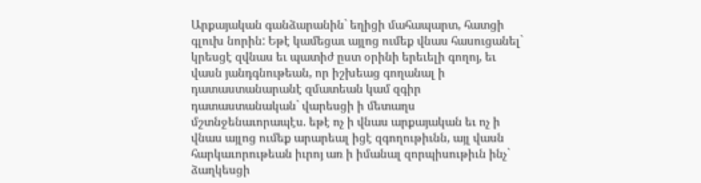Արքայական գանձարանին` եղիցի մահապարտ, հատցի գլուխ նորին: Եթէ կամեցաւ այլոց ումեք վնաս հասուցանել` կրեսցէ զվնաս եւ պատիժ ըստ օրինի երեւելի գողոյ, եւ վասն յանդգնութեան, որ իշխեաց գողանալ ի դատաստանարանէ զմատեան կամ զգիր դատաստանական` վարեսցի ի մետաղս մշտնջենաւորապէս. եթէ ոչ ի վնաս արքայական եւ ոչ ի վնաս այլոց ումեք արարեալ իցէ զգողութիւնն, այլ վասն հարկաւորութեան իւրոյ առ ի իմանալ զորպիսութիւն ինչ` ձաղկեսցի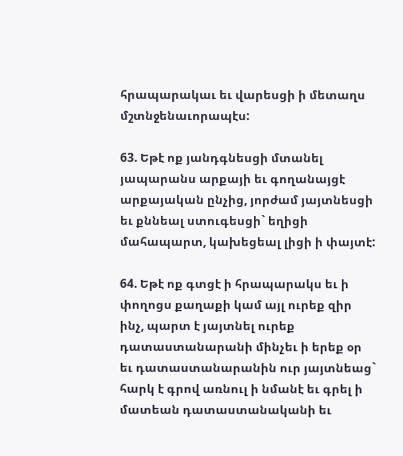հրապարակաւ եւ վարեսցի ի մետաղս մշտնջենաւորապէս:

63. Եթէ ոք յանդգնեսցի մտանել յապարանս արքայի եւ գողանայցէ արքայական ընչից, յորժամ յայտնեսցի եւ քննեալ ստուգեսցի` եղիցի մահապարտ, կախեցեալ լիցի ի փայտէ:

64. Եթէ ոք գտցէ ի հրապարակս եւ ի փողոցս քաղաքի կամ այլ ուրեք զիր ինչ, պարտ է յայտնել ուրեք դատաստանարանի մինչեւ ի երեք օր եւ դատաստանարանին ուր յայտնեաց` հարկ է գրով առնուլ ի նմանէ եւ գրել ի մատեան դատաստանականի եւ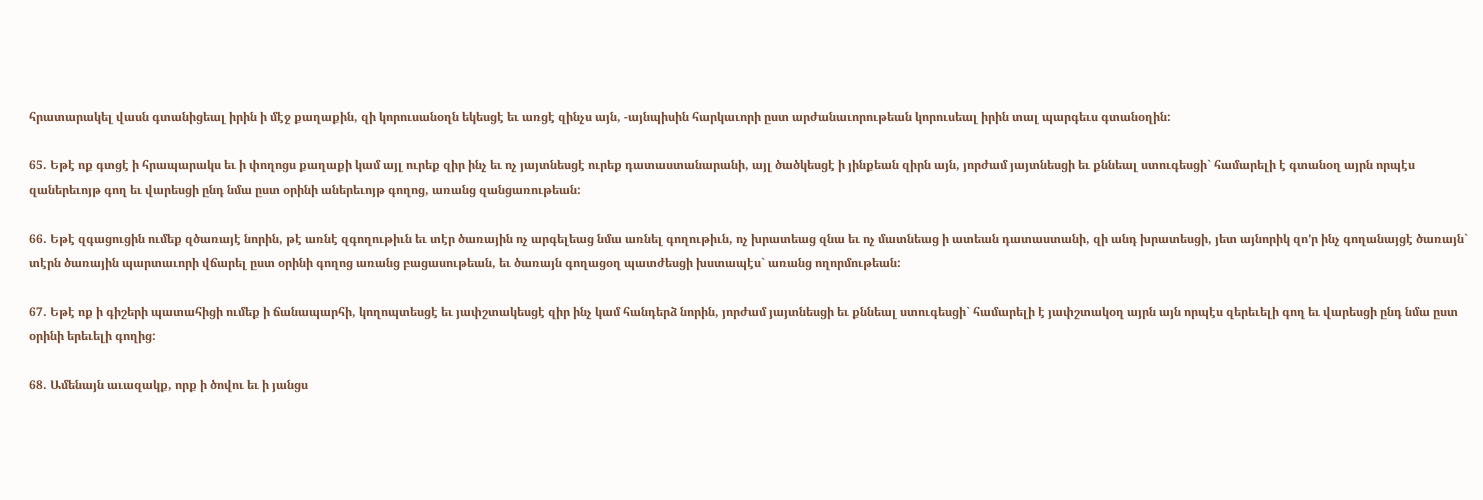հրատարակել վասն գտանիցեալ իրին ի մէջ քաղաքին, զի կորուսանօղն եկեսցէ եւ առցէ զինչս այն, -այնպիսին հարկաւորի ըստ արժանաւորութեան կորուսեալ իրին տալ պարգեւս գտանօղին:

65. Եթէ ոք գտցէ ի հրապարակս եւ ի փողոցս քաղաքի կամ այլ ուրեք զիր ինչ եւ ոչ յայտնեսցէ ուրեք դատաստանարանի, այլ ծածկեսցէ ի յինքեան զիրն այն, յորժամ յայտնեսցի եւ քննեալ ստուգեսցի` համարելի է գտանօղ այրն որպէս զաներեւոյթ գող եւ վարեսցի ընդ նմա ըստ օրինի աներեւոյթ գողոց, առանց զանցառութեան:

66. Եթէ զգացուցին ումեք զծառայէ նորին, թէ առնէ զգողութիւն եւ տէր ծառային ոչ արգելեաց նմա առնել գողութիւն, ոչ խրատեաց զնա եւ ոչ մատնեաց ի ատեան դատաստանի, զի անդ խրատեսցի, յետ այնորիկ զո'ր ինչ գողանայցէ ծառայն` տէրն ծառային պարտաւորի վճարել ըստ օրինի գողոց առանց բացասութեան, եւ ծառայն գողացօղ պատժեսցի խստապէս` առանց ողորմութեան:

67. Եթէ ոք ի գիշերի պատահիցի ումեք ի ճանապարհի, կողոպտեսցէ եւ յափշտակեսցէ զիր ինչ կամ հանդերձ նորին, յորժամ յայտնեսցի եւ քննեալ ստուգեսցի` համարելի է յափշտակօղ այրն այն որպէս զերեւելի գող եւ վարեսցի ընդ նմա ըստ օրինի երեւելի գողից:

68. Ամենայն աւազակք, որք ի ծովու եւ ի յանցս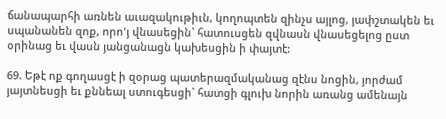ճանապարհի առնեն աւազակութիւն, կողոպտեն զինչս այլոց, յափշտակեն եւ սպանանեն զոք, որո'յ վնասեցին` հատուսցեն զվնասն վնասեցելոց ըստ օրինաց եւ վասն յանցանացն կախեսցին ի փայտէ:

69. Եթէ ոք գողասցէ ի զօրաց պատերազմականաց զէնս նոցին, յորժամ յայտնեսցի եւ քննեալ ստուգեսցի` հատցի գլուխ նորին առանց ամենայն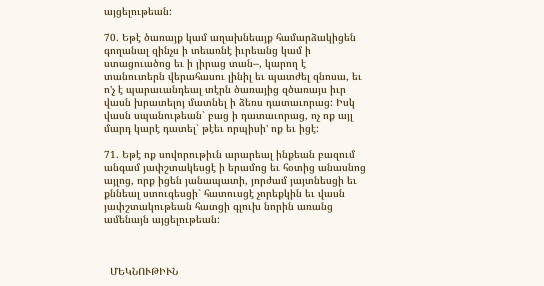այցելութեան:

70. Եթէ ծառայք կամ աղախնեայք համարձակիցեն գողանալ զինչս ի տեառնէ իւրեանց կամ ի ստացուածոց եւ ի յիրաց տան--, կարող է տանուտերն վերահասու լինիլ եւ պատժել զնոսա, եւ ո'չ է պարաւանդեալ տէրն ծառայից զծառայս իւր վասն խրատելոյ մատնել ի ձեռս դատաւորաց: Իսկ վասն սպանութեան` բաց ի դատաւորաց, ոչ ոք այլ մարդ կարէ դատել` թէեւ որպիսի' ոք եւ իցէ:

71. Եթէ ոք սովորութիւն արարեալ ինքեան բազում անգամ յափշտակեսցէ ի երամոց եւ հօտից անասնոց այլոց, որք իցեն յանապատի, յորժամ յայտնեսցի եւ քննեալ ստուգեսցի` հատուսցէ չորեքկին եւ վասն յափշտակութեան հատցի գլուխ նորին առանց ամենայն այցելութեան:



  ՄԵԿՆՈՒԹԻՒՆ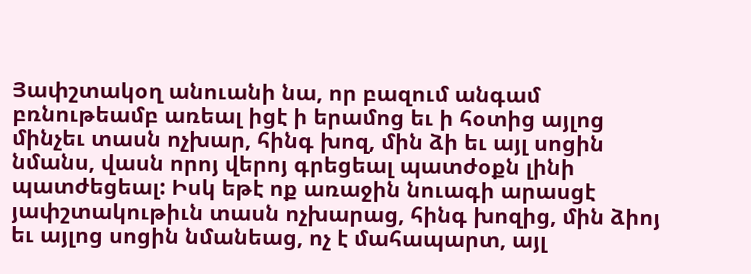Յափշտակօղ անուանի նա, որ բազում անգամ բռնութեամբ առեալ իցէ ի երամոց եւ ի հօտից այլոց մինչեւ տասն ոչխար, հինգ խոզ, մին ձի եւ այլ սոցին նմանս, վասն որոյ վերոյ գրեցեալ պատժօքն լինի պատժեցեալ: Իսկ եթէ ոք առաջին նուագի արասցէ յափշտակութիւն տասն ոչխարաց, հինգ խոզից, մին ձիոյ եւ այլոց սոցին նմանեաց, ոչ է մահապարտ, այլ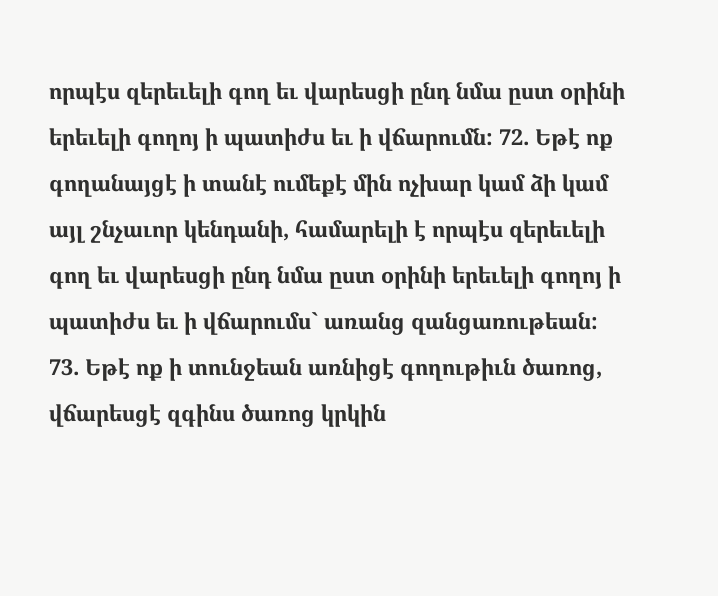որպէս զերեւելի գող եւ վարեսցի ընդ նմա ըստ օրինի երեւելի գողոյ ի պատիժս եւ ի վճարումն: 72. Եթէ ոք գողանայցէ ի տանէ ումեքէ մին ոչխար կամ ձի կամ այլ շնչաւոր կենդանի, համարելի է որպէս զերեւելի գող եւ վարեսցի ընդ նմա ըստ օրինի երեւելի գողոյ ի պատիժս եւ ի վճարումս` առանց զանցառութեան: 73. Եթէ ոք ի տունջեան առնիցէ գողութիւն ծառոց, վճարեսցէ զգինս ծառոց կրկին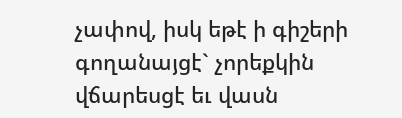չափով, իսկ եթէ ի գիշերի գողանայցէ` չորեքկին վճարեսցէ եւ վասն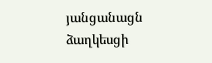յանցանացն ձաղկեսցի